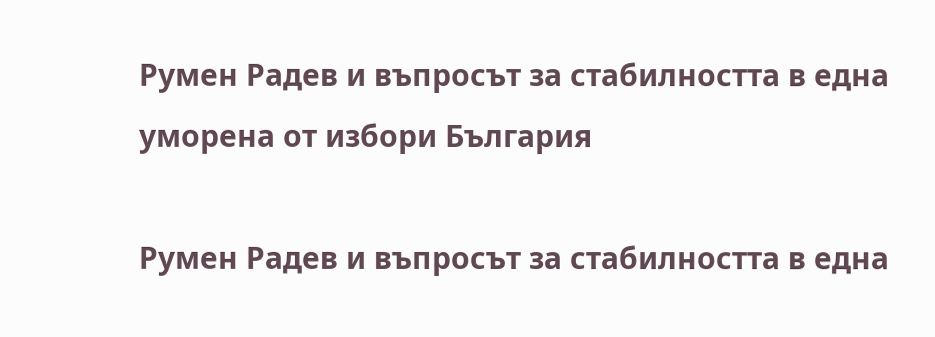Румен Радев и въпросът за стабилността в една уморена от избори България

Румен Радев и въпросът за стабилността в една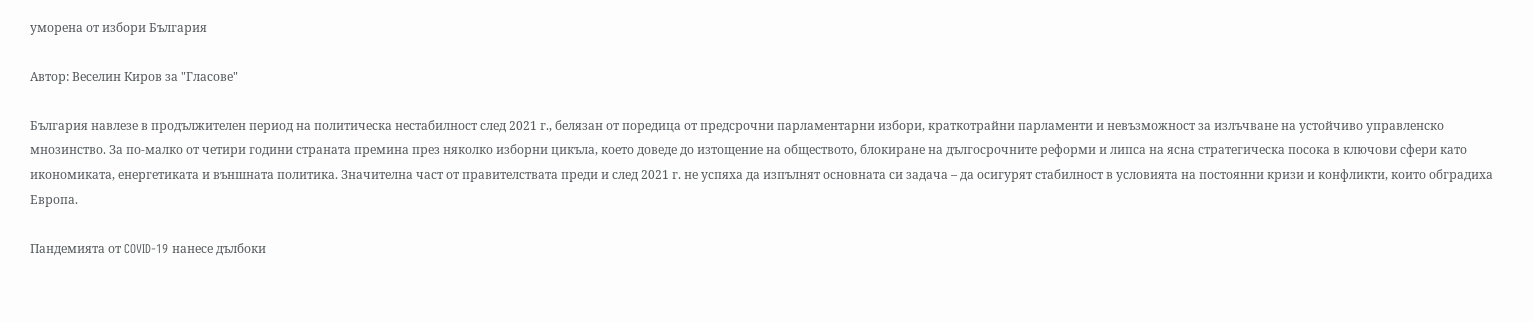уморена от избори България

Автор: Веселин Киров за "Гласове"

България навлезе в продължителен период на политическа нестабилност след 2021 г., белязан от поредица от предсрочни парламентарни избори, краткотрайни парламенти и невъзможност за излъчване на устойчиво управленско мнозинство. За по-малко от четири години страната премина през няколко изборни цикъла, което доведе до изтощение на обществото, блокиране на дългосрочните реформи и липса на ясна стратегическа посока в ключови сфери като икономиката, енергетиката и външната политика. Значителна част от правителствата преди и след 2021 г. не успяха да изпълнят основната си задача – да осигурят стабилност в условията на постоянни кризи и конфликти, които обградиха Европа.

Пандемията от COVID-19 нанесе дълбоки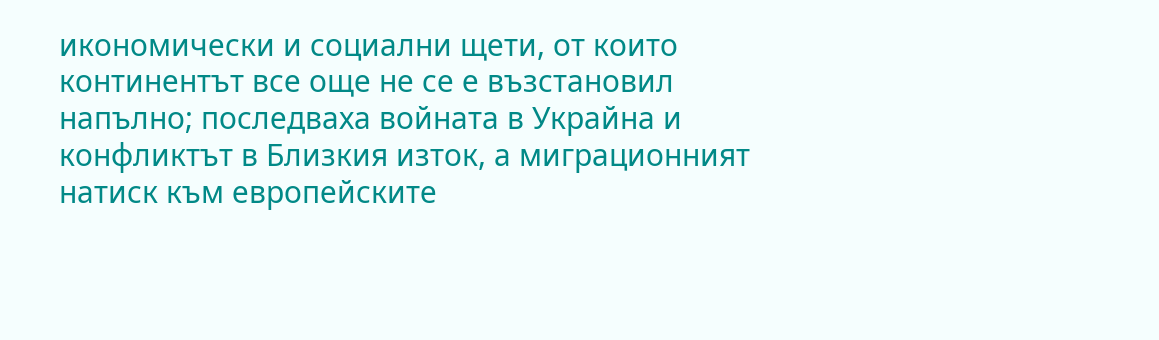икономически и социални щети, от които континентът все още не се е възстановил напълно; последваха войната в Украйна и конфликтът в Близкия изток, а миграционният натиск към европейските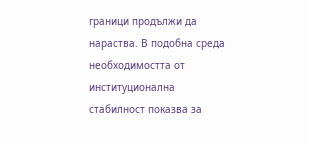граници продължи да нараства. В подобна среда необходимостта от институционална стабилност показва за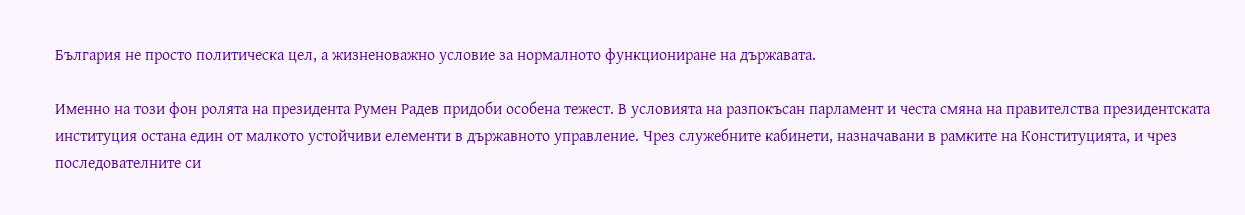България не просто политическа цел, а жизненоважно условие за нормалното функциониране на държавата.

Именно на този фон ролята на президента Румен Радев придоби особена тежест. В условията на разпокъсан парламент и честа смяна на правителства президентската институция остана един от малкото устойчиви елементи в държавното управление. Чрез служебните кабинети, назначавани в рамките на Конституцията, и чрез последователните си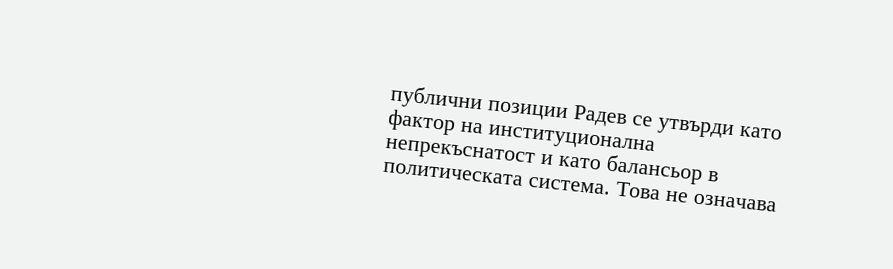публични позиции Радев се утвърди като фактор на институционална непрекъснатост и като балансьор в политическата система. Това не означава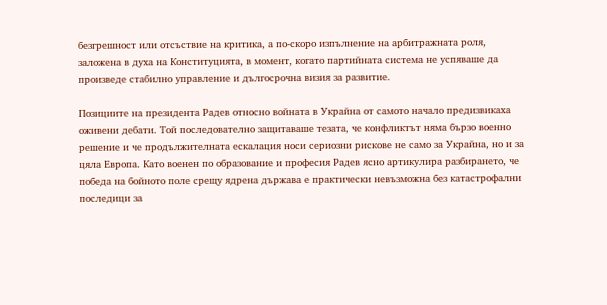безгрешност или отсъствие на критика, а по-скоро изпълнение на арбитражната роля, заложена в духа на Конституцията, в момент, когато партийната система не успяваше да произведе стабилно управление и дългосрочна визия за развитие.

Позициите на президента Радев относно войната в Украйна от самото начало предизвикаха оживени дебати. Той последователно защитаваше тезата, че конфликтът няма бързо военно решение и че продължителната ескалация носи сериозни рискове не само за Украйна, но и за цяла Европа. Като военен по образование и професия Радев ясно артикулира разбирането, че победа на бойното поле срещу ядрена държава е практически невъзможна без катастрофални последици за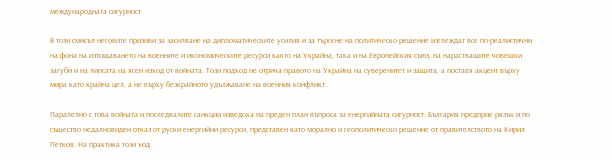международната сигурност.

В този смисъл неговите призиви за засилване на дипломатическите усилия и за търсене на политическо решение изглеждат все по-реалистични на фона на изтощаването на военните и икономическите ресурси както на Украйна, така и на Европейския съюз, на нарастващите човешки загуби и на липсата на ясен изход от войната. Този подход не отрича правото на Украйна на суверенитет и защита, а поставя акцент върху мира като крайна цел, а не върху безкрайното удължаване на военния конфликт.

Паралелно с това войната и последвалите санкции изведоха на преден план въпроса за енергийната сигурност. България предприе рязък и по същество недалновиден отказ от руски енергийни ресурси, представен като морално и геополитическо решение от правителството на Кирил Петков. На практика този ход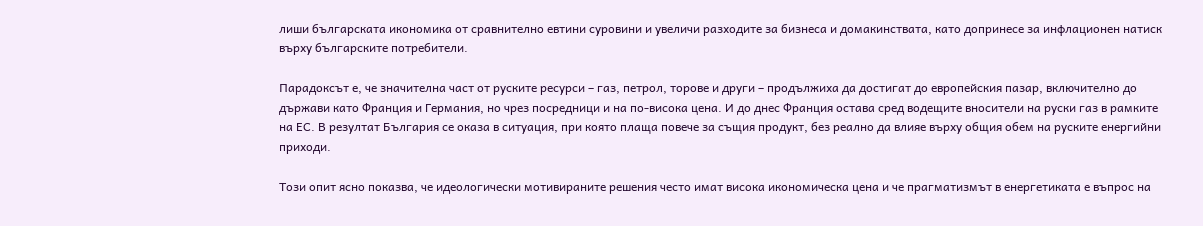лиши българската икономика от сравнително евтини суровини и увеличи разходите за бизнеса и домакинствата, като допринесе за инфлационен натиск върху българските потребители.

Парадоксът е, че значителна част от руските ресурси – газ, петрол, торове и други – продължиха да достигат до европейския пазар, включително до държави като Франция и Германия, но чрез посредници и на по-висока цена. И до днес Франция остава сред водещите вносители на руски газ в рамките на ЕС. В резултат България се оказа в ситуация, при която плаща повече за същия продукт, без реално да влияе върху общия обем на руските енергийни приходи.

Този опит ясно показва, че идеологически мотивираните решения често имат висока икономическа цена и че прагматизмът в енергетиката е въпрос на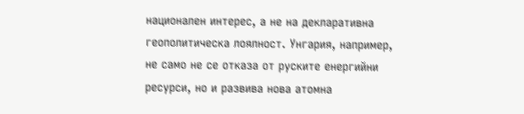национален интерес, а не на декларативна геополитическа лоялност. Унгария, например, не само не се отказа от руските енергийни ресурси, но и развива нова атомна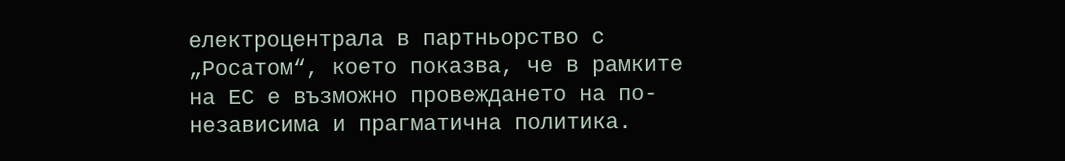електроцентрала в партньорство с „Росатом“, което показва, че в рамките на ЕС е възможно провеждането на по-независима и прагматична политика.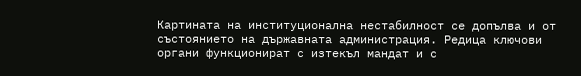Картината на институционална нестабилност се допълва и от състоянието на държавната администрация. Редица ключови органи функционират с изтекъл мандат и с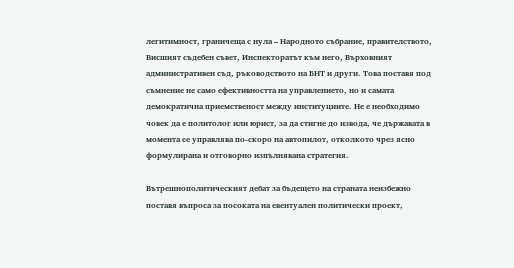легитимност, граничеща с нула – Народното събрание, правителството, Висшият съдебен съвет, Инспекторатът към него, Върховният административен съд, ръководството на БНТ и други. Това поставя под съмнение не само ефективността на управлението, но и самата демократична приемственост между институциите. Не е необходимо човек да е политолог или юрист, за да стигне до извода, че държавата в момента се управлява по-скоро на автопилот, отколкото чрез ясно формулирана и отговорно изпълнявана стратегия.

Вътрешнополитическият дебат за бъдещето на страната неизбежно поставя въпроса за посоката на евентуален политически проект,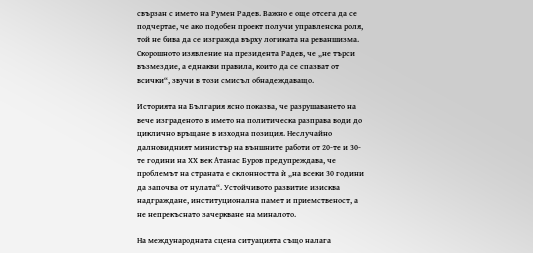свързан с името на Румен Радев. Важно е още отсега да се подчертае, че ако подобен проект получи управленска роля, той не бива да се изгражда върху логиката на реваншизма. Скорошното изявление на президента Радев, че „не търси възмездие, а еднакви правила, които да се спазват от всички“, звучи в този смисъл обнадеждаващо.

Историята на България ясно показва, че разрушаването на вече изграденото в името на политическа разправа води до циклично връщане в изходна позиция. Неслучайно далновидният министър на външните работи от 20-те и 30-те години на ХХ век Атанас Буров предупреждава, че проблемът на страната е склонността ѝ „на всеки 30 години да започва от нулата“. Устойчивото развитие изисква надграждане, институционална памет и приемственост, а не непрекъснато зачеркване на миналото.

На международната сцена ситуацията също налага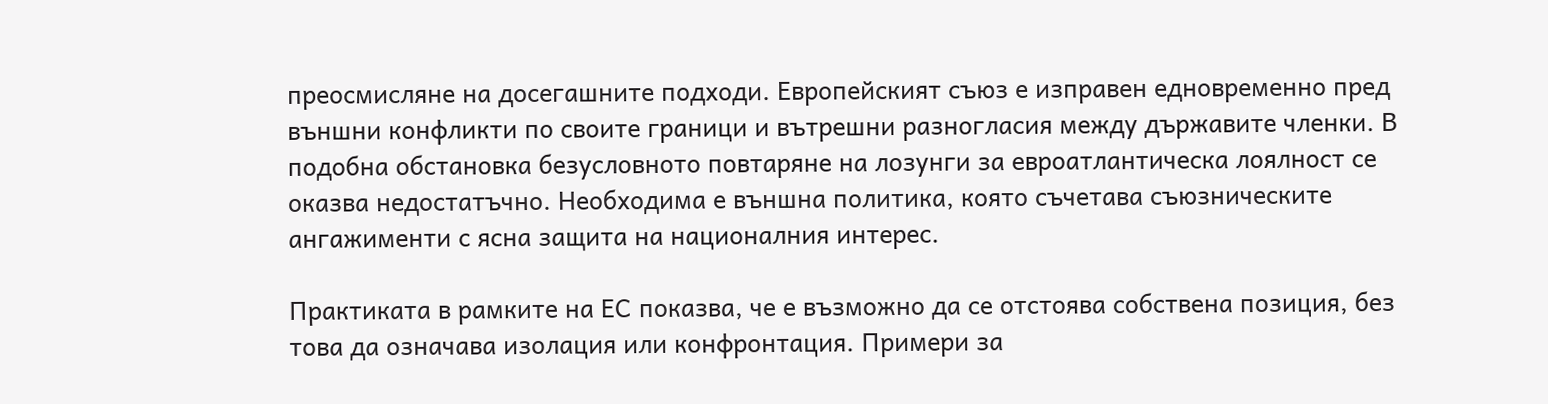преосмисляне на досегашните подходи. Европейският съюз е изправен едновременно пред външни конфликти по своите граници и вътрешни разногласия между държавите членки. В подобна обстановка безусловното повтаряне на лозунги за евроатлантическа лоялност се оказва недостатъчно. Необходима е външна политика, която съчетава съюзническите ангажименти с ясна защита на националния интерес.

Практиката в рамките на ЕС показва, че е възможно да се отстоява собствена позиция, без това да означава изолация или конфронтация. Примери за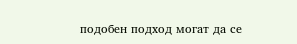подобен подход могат да се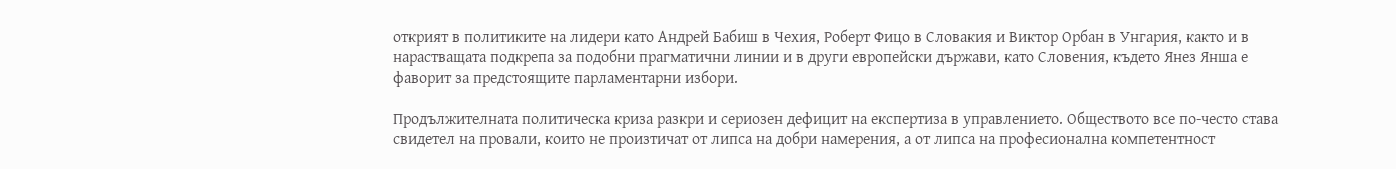открият в политиките на лидери като Андрей Бабиш в Чехия, Роберт Фицо в Словакия и Виктор Орбан в Унгария, както и в нарастващата подкрепа за подобни прагматични линии и в други европейски държави, като Словения, където Янез Янша е фаворит за предстоящите парламентарни избори.

Продължителната политическа криза разкри и сериозен дефицит на експертиза в управлението. Обществото все по-често става свидетел на провали, които не произтичат от липса на добри намерения, а от липса на професионална компетентност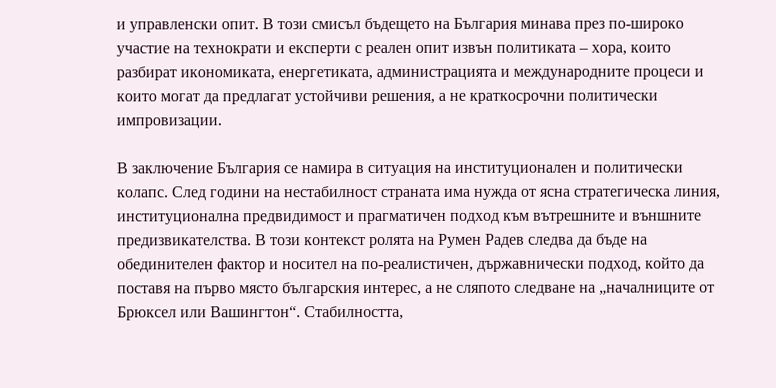и управленски опит. В този смисъл бъдещето на България минава през по-широко участие на технократи и експерти с реален опит извън политиката – хора, които разбират икономиката, енергетиката, администрацията и международните процеси и които могат да предлагат устойчиви решения, а не краткосрочни политически импровизации.

В заключение България се намира в ситуация на институционален и политически колапс. След години на нестабилност страната има нужда от ясна стратегическа линия, институционална предвидимост и прагматичен подход към вътрешните и външните предизвикателства. В този контекст ролята на Румен Радев следва да бъде на обединителен фактор и носител на по-реалистичен, държавнически подход, който да поставя на първо място българския интерес, а не сляпото следване на „началниците от Брюксел или Вашингтон“. Стабилността,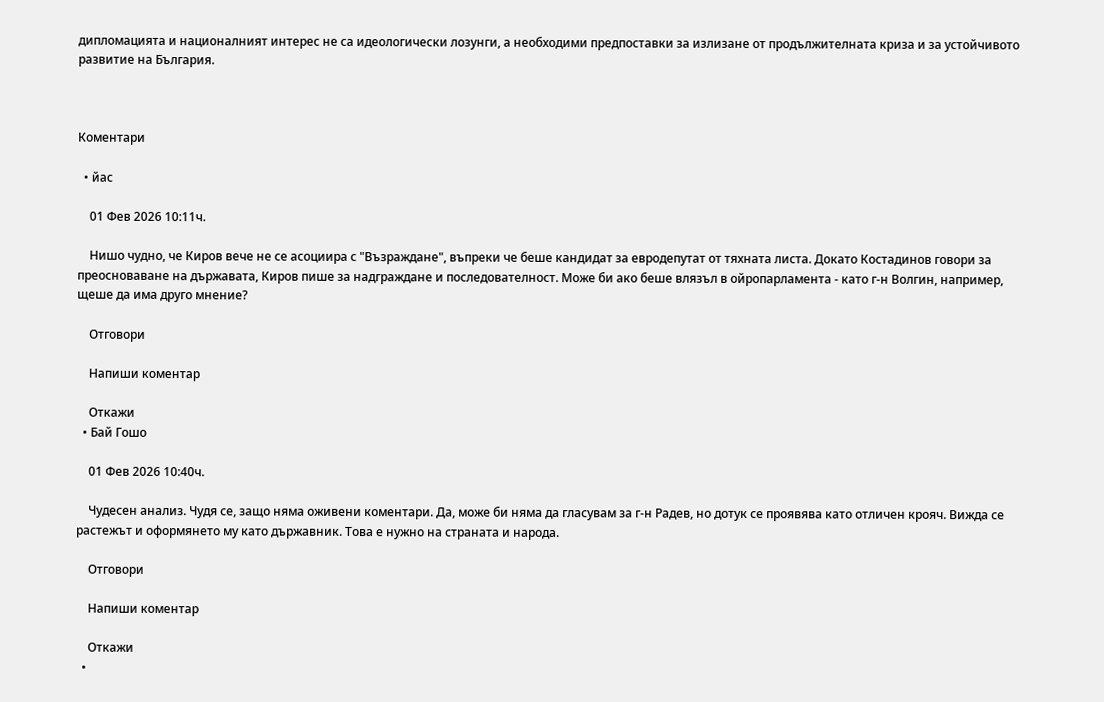дипломацията и националният интерес не са идеологически лозунги, а необходими предпоставки за излизане от продължителната криза и за устойчивото развитие на България.



Коментари

  • йас

    01 Фев 2026 10:11ч.

    Нишо чудно, че Киров вече не се асоциира с "Възраждане", въпреки че беше кандидат за евродепутат от тяхната листа. Докато Костадинов говори за преосноваване на държавата, Киров пише за надграждане и последователност. Може би ако беше влязъл в ойропарламента - като г-н Волгин, например, щеше да има друго мнение?

    Отговори

    Напиши коментар

    Откажи
  • Бай Гошо

    01 Фев 2026 10:40ч.

    Чудесен анализ. Чудя се, защо няма оживени коментари. Да, може би няма да гласувам за г-н Радев, но дотук се проявява като отличен крояч. Вижда се растежът и оформянето му като държавник. Това е нужно на страната и народа.

    Отговори

    Напиши коментар

    Откажи
  •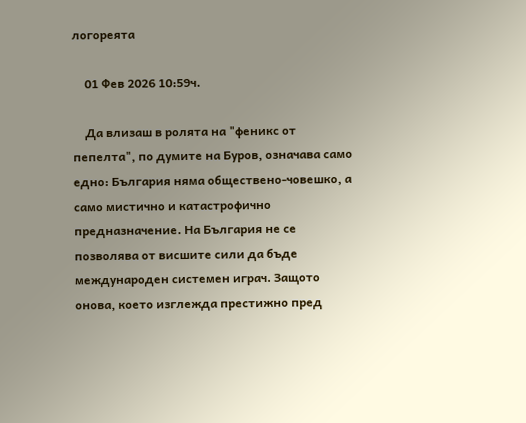логореята

    01 Фев 2026 10:59ч.

    Да влизаш в ролята на "феникс от пепелта", по думите на Буров, означава само едно: България няма обществено-човешко, а само мистично и катастрофично предназначение. На България не се позволява от висшите сили да бъде международен системен играч. Защото онова, което изглежда престижно пред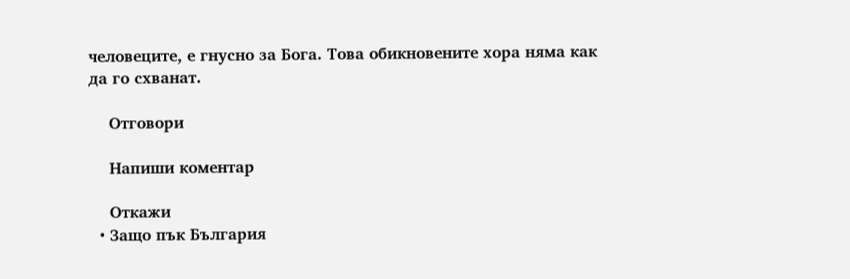человеците, е гнусно за Бога. Това обикновените хора няма как да го схванат.

    Отговори

    Напиши коментар

    Откажи
  • Защо пък България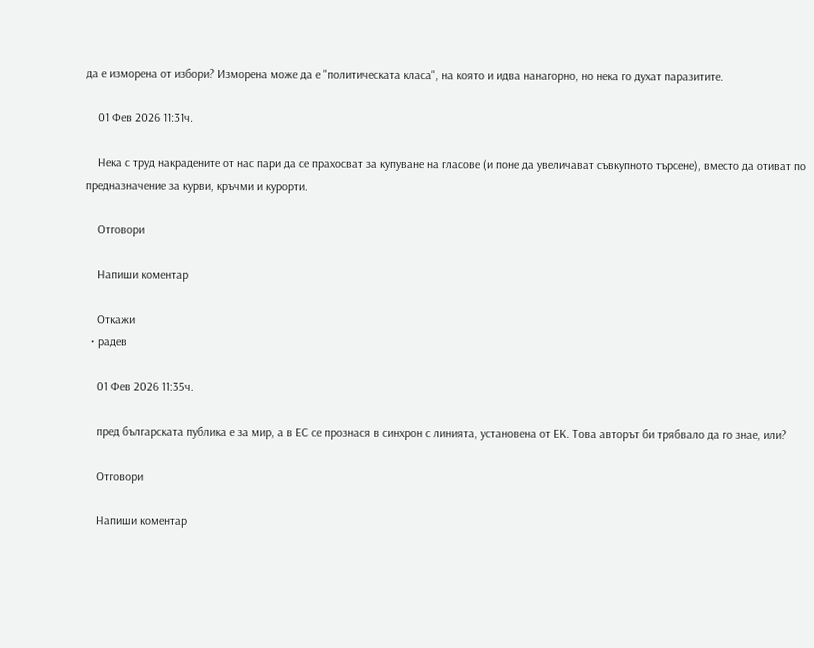да е изморена от избори? Изморена може да е "политическата класа", на която и идва нанагорно, но нека го духат паразитите.

    01 Фев 2026 11:31ч.

    Нека с труд накрадените от нас пари да се прахосват за купуване на гласове (и поне да увеличават съвкупното търсене), вместо да отиват по предназначение за курви, кръчми и курорти.

    Отговори

    Напиши коментар

    Откажи
  • радев

    01 Фев 2026 11:35ч.

    пред българската публика е за мир, а в ЕС се прознася в синхрон с линията, установена от ЕК. Това авторът би трябвало да го знае, или?

    Отговори

    Напиши коментар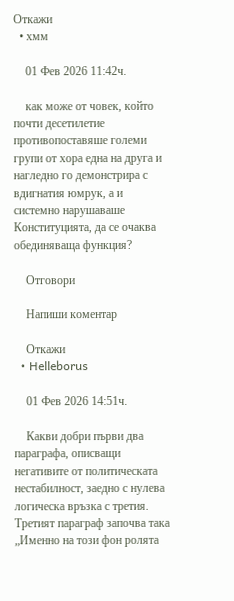Откажи
  • хмм

    01 Фев 2026 11:42ч.

    как може от човек, който почти десетилетие противопоставяше големи групи от хора една на друга и нагледно го демонстрира с вдигнатия юмрук, а и системно нарушаваше Конституцията, да се очаква обединяваща функция?

    Отговори

    Напиши коментар

    Откажи
  • Helleborus

    01 Фев 2026 14:51ч.

    Какви добри първи два параграфа, описващи негативите от политическата нестабилност, заедно с нулева логическа връзка с третия. Третият параграф започва така „Именно на този фон ролята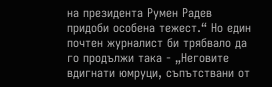на президента Румен Радев придоби особена тежест.“ Но един почтен журналист би трябвало да го продължи така - „Неговите вдигнати юмруци, съпътствани от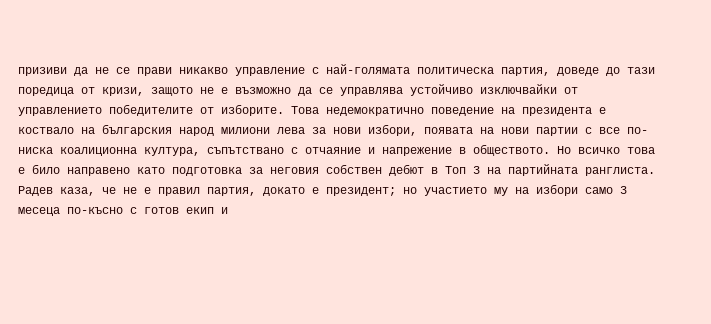призиви да не се прави никакво управление с най-голямата политическа партия, доведе до тази поредица от кризи, защото не е възможно да се управлява устойчиво изключвайки от управлението победителите от изборите. Това недемократично поведение на президента е коствало на българския народ милиони лева за нови избори, появата на нови партии с все по-ниска коалиционна култура, съпътствано с отчаяние и напрежение в обществото. Но всичко това е било направено като подготовка за неговия собствен дебют в Топ 3 на партийната ранглиста. Радев каза, че не е правил партия, докато е президент; но участието му на избори само 3 месеца по-късно с готов екип и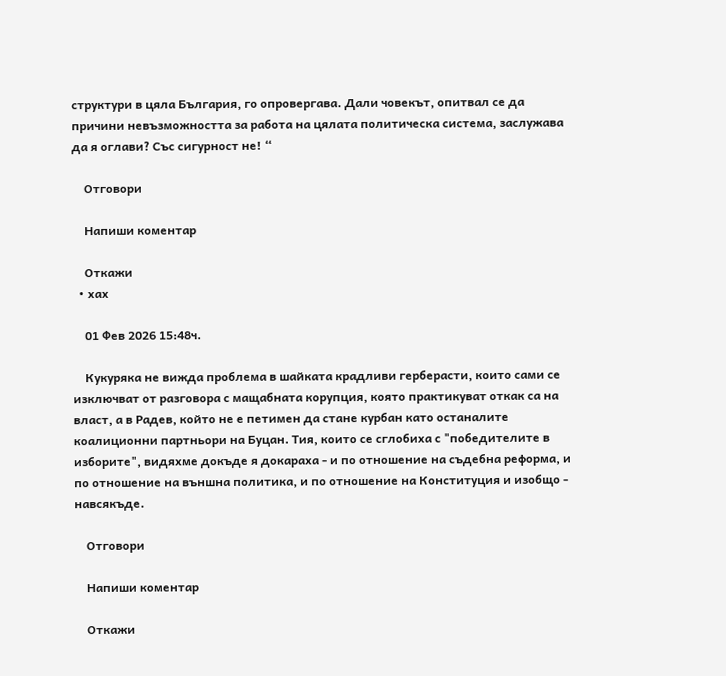структури в цяла България, го опровергава. Дали човекът, опитвал се да причини невъзможността за работа на цялата политическа система, заслужава да я оглави? Със сигурност не! “

    Отговори

    Напиши коментар

    Откажи
  • хах

    01 Фев 2026 15:48ч.

    Кукуряка не вижда проблема в шайката крадливи герберасти, които сами се изключват от разговора с мащабната корупция, която практикуват откак са на власт, а в Радев, който не е петимен да стане курбан като останалите коалиционни партньори на Буцан. Тия, които се сглобиха с "победителите в изборите", видяхме докъде я докараха - и по отношение на съдебна реформа, и по отношение на външна политика, и по отношение на Конституция и изобщо - навсякъде.

    Отговори

    Напиши коментар

    Откажи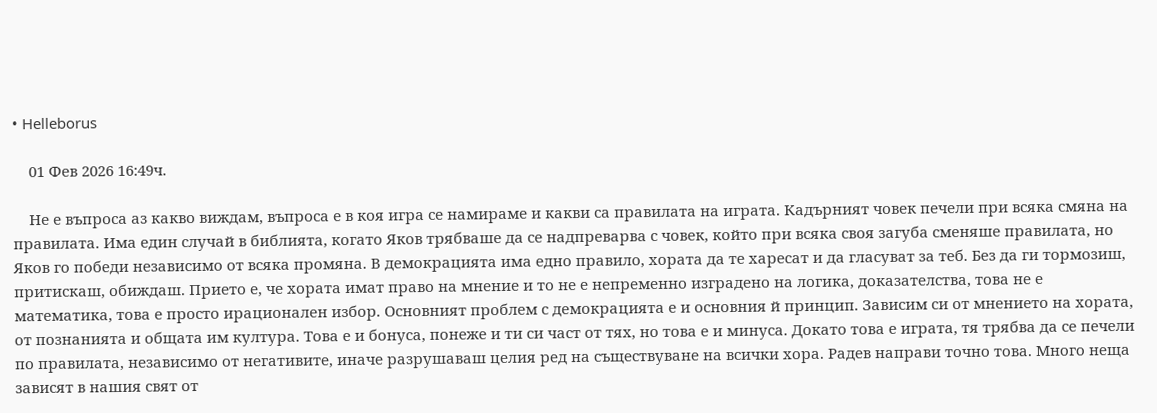• Helleborus

    01 Фев 2026 16:49ч.

    Не е въпроса аз какво виждам, въпроса е в коя игра се намираме и какви са правилата на играта. Кадърният човек печели при всяка смяна на правилата. Има един случай в библията, когато Яков трябваше да се надпреварва с човек, който при всяка своя загуба сменяше правилата, но Яков го победи независимо от всяка промяна. В демокрацията има едно правило, хората да те харесат и да гласуват за теб. Без да ги тормозиш, притискаш, обиждаш. Прието е, че хората имат право на мнение и то не е непременно изградено на логика, доказателства, това не е математика, това е просто ирационален избор. Основният проблем с демокрацията е и основния й принцип. Зависим си от мнението на хората, от познанията и общата им култура. Това е и бонуса, понеже и ти си част от тях, но това е и минуса. Докато това е играта, тя трябва да се печели по правилата, независимо от негативите, иначе разрушаваш целия ред на съществуване на всички хора. Радев направи точно това. Много неща зависят в нашия свят от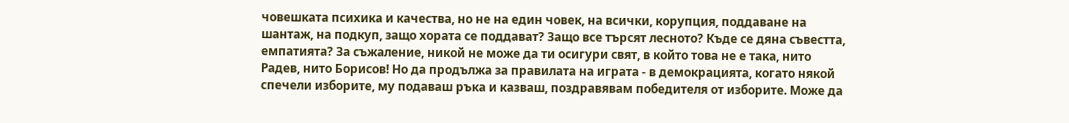човешката психика и качества, но не на един човек, на всички, корупция, поддаване на шантаж, на подкуп, защо хората се поддават? Защо все търсят лесното? Къде се дяна съвестта, емпатията? За съжаление, никой не може да ти осигури свят, в който това не е така, нито Радев, нито Борисов! Но да продължа за правилата на играта - в демокрацията, когато някой спечели изборите, му подаваш ръка и казваш, поздравявам победителя от изборите. Може да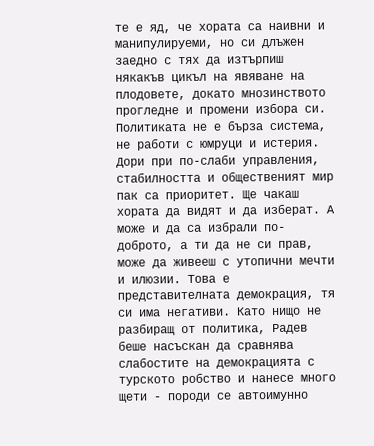те е яд, че хората са наивни и манипулируеми, но си длъжен заедно с тях да изтърпиш някакъв цикъл на явяване на плодовете, докато мнозинството прогледне и промени избора си. Политиката не е бърза система, не работи с юмруци и истерия. Дори при по-слаби управления, стабилността и общественият мир пак са приоритет. Ще чакаш хората да видят и да изберат. А може и да са избрали по-доброто, а ти да не си прав, може да живееш с утопични мечти и илюзии. Това е представителната демокрация, тя си има негативи. Като нищо не разбиращ от политика, Радев беше насъскан да сравнява слабостите на демокрацията с турското робство и нанесе много щети - породи се автоимунно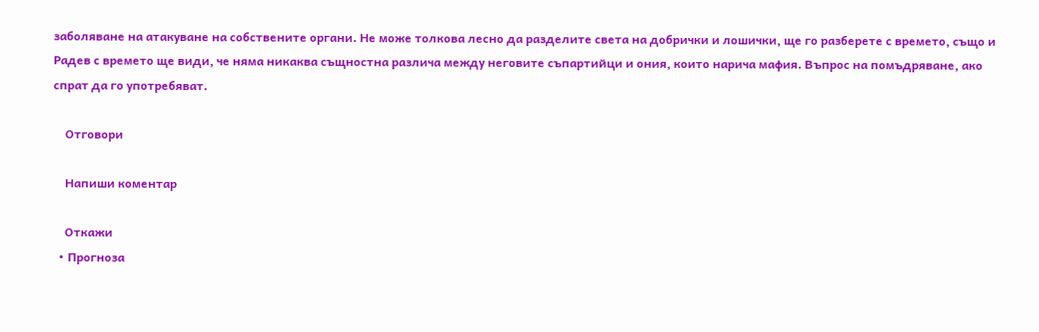заболяване на атакуване на собствените органи. Не може толкова лесно да разделите света на добрички и лошички, ще го разберете с времето, също и Радев с времето ще види, че няма никаква същностна различа между неговите съпартийци и ония, които нарича мафия. Въпрос на помъдряване, ако спрат да го употребяват.

    Отговори

    Напиши коментар

    Откажи
  • Прогноза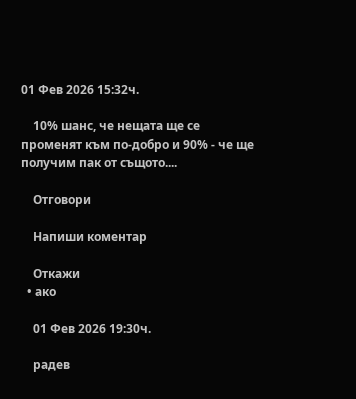01 Фев 2026 15:32ч.

    10% шанс, че нещата ще се променят към по-добро и 90% - че ще получим пак от същото....

    Отговори

    Напиши коментар

    Откажи
  • ако

    01 Фев 2026 19:30ч.

    радев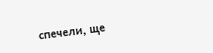спечели, ще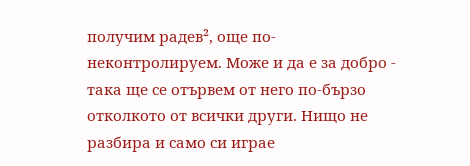получим радев², още по-неконтролируем. Може и да е за добро - така ще се отървем от него по-бързо отколкото от всички други. Нищо не разбира и само си играе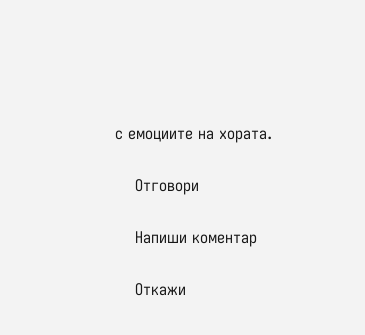с емоциите на хората.

    Отговори

    Напиши коментар

    Откажи